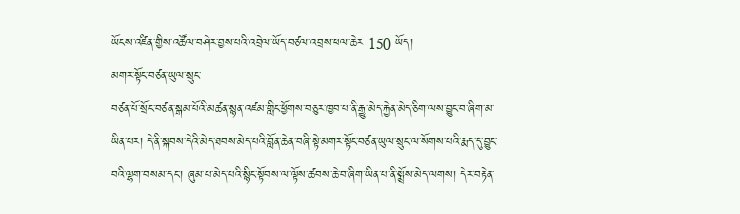ཡོངས་འཛིན་གྱིས་འཚོལ་བཤེར་བྱས་པའི་འབྲེལ་ཡོད་བཙལ་འབྲས་ཕལ་ཆེར 150 ཡོད།
མགར་སྟོང་བཙན་ཡུལ་སྲུང་
བཙན་པོ་སྲོང་བཙན་སྒམ་པོའི་མཚན་སྙན་འཛམ་གླིང་ཕྱོགས་བཅུར་ཁྱབ་པ་ནི་རྒྱུ་མེད་རྐྱེན་མེད་ཅིག་ལས་བྱུང་བ་ཞིག་མ་ཡིན་པར། དེ་ནི་སྐབས་དེའི་མེད་ཐབས་མེད་པའི་བློན་ཆེན་བཞི་སྟེ་མགར་སྟོང་བཙན་ཡུལ་སྲུང་ལ་སོགས་པའི་རྨད་དུ་བྱུང་བའི་ལྷག་བསམ་དང་། ཞུམ་པ་མེད་པའི་སྙིང་སྟོབས་ལ་ལྟོས་ཚབས་ཆེ་བ་ཞིག་ཡིན་པ་ནི་སྨྲོས་མེད་ལགས། དེར་བརྟེན་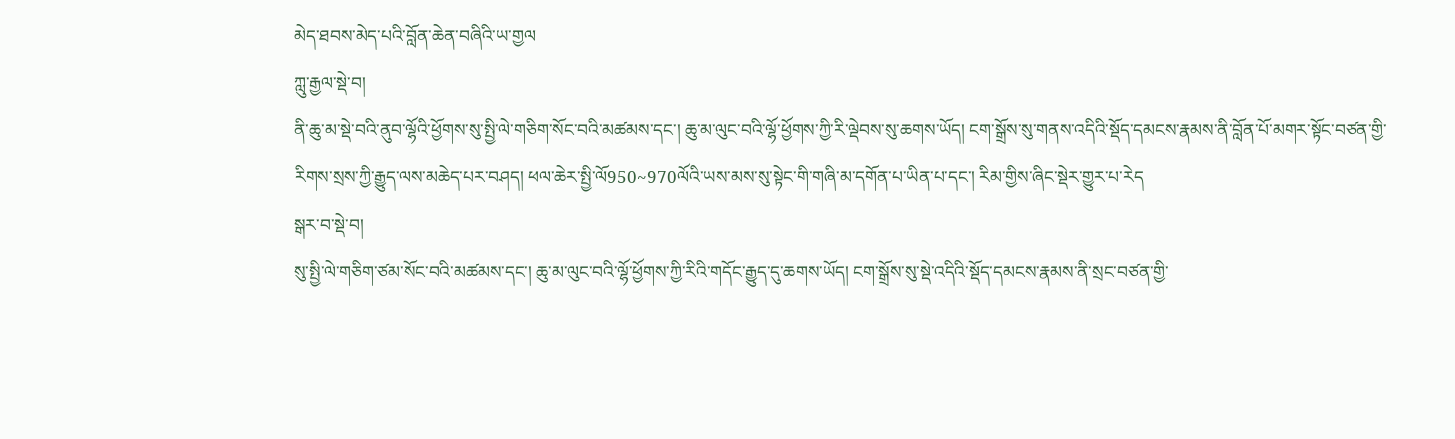མེད་ཐབས་མེད་པའི་བློན་ཆེན་བཞིའི་ཡ་གྱལ
ཀླུ་རྒྱལ་སྡེ་བ།
ནི་ཆུ་མ་སྡེ་བའི་ནུབ་ལྷོའི་ཕྱོགས་སུ་སྤྱི་ལེ་གཅིག་སོང་བའི་མཚམས་དང་། ཆུ་མ་ལུང་བའི་ལྷོ་ཕྱོགས་ཀྱི་རི་ལྡེབས་སུ་ཆགས་ཡོད། ངག་སྒྲོས་སུ་གནས་འདིའི་སྡོད་དམངས་རྣམས་ནི་བློན་པོ་མགར་སྟོང་བཙན་གྱི་རིགས་སྲས་ཀྱི་རྒྱུད་ལས་མཆེད་པར་བཤད། ཕལ་ཆེར་སྤྱི་ལོ950~970ལོའི་ཡས་མས་སུ་སྟེང་གི་གཞི་མ་དགོན་པ་ཡིན་པ་དང་། རིམ་གྱིས་ཞིང་སྡེར་གྱུར་པ་རེད
སྒར་བ་སྡེ་བ།
སུ་སྤྱི་ལེ་གཅིག་ཙམ་སོང་བའི་མཚམས་དང་། ཆུ་མ་ལུང་བའི་ལྷོ་ཕྱོགས་ཀྱི་རིའི་གདོང་རྒྱུད་དུ་ཆགས་ཡོད། ངག་སྒྲོས་སུ་སྡེ་འདིའི་སྡོད་དམངས་རྣམས་ནི་སྲང་བཙན་གྱི་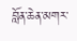བློན་ཆེན་མགར་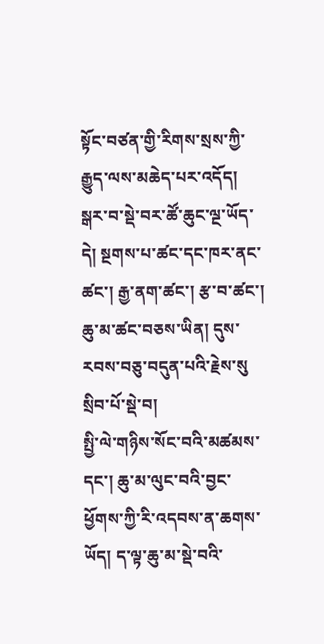སྟོང་བཙན་གྱི་རིགས་སྲས་ཀྱི་རྒྱུད་ལས་མཆེད་པར་འདོད། སྒར་བ་སྡེ་བར་ཚོ་ཆུང་ལྔ་ཡོད་དེ། སྔགས་པ་ཚང་དང་ཁར་ནང་ཚང་། རྒྱ་ནག་ཚང་། རྩ་བ་ཚང་། ཆུ་མ་ཚང་བཅས་ཡིན། དུས་རབས་བཅུ་བདུན་པའི་རྗེས་སུ
སྲིབ་པོ་སྡེ་བ།
སྤྱི་ལེ་གཉིས་སོང་བའི་མཚམས་དང་། ཆུ་མ་ལུང་བའི་བྱང་ཕྱོགས་ཀྱི་རི་འདབས་ན་ཆགས་ཡོད། ད་ལྟ་ཆུ་མ་སྡེ་བའི་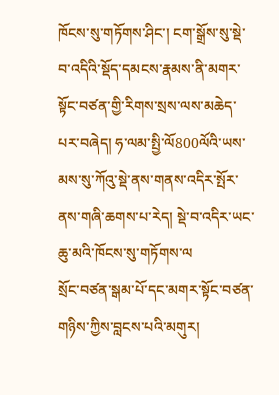ཁོངས་སུ་གཏོགས་ཤིང་། ངག་སྒྲོས་སུ་སྡེ་བ་འདིའི་སྡོད་དམངས་རྣམས་ནི་མགར་སྟོང་བཙན་གྱི་རིགས་སྲས་ལས་མཆེད་པར་བཞེད། ཧ་ལམ་སྤྱི་ལོ800ལོའི་ཡས་མས་སུ་ཀོའུ་སྡེ་ནས་གནས་འདིར་སྤོར་ནས་གཞི་ཆགས་པ་རེད། སྡེ་བ་འདིར་ཡང་ཆུ་མའི་ཁོངས་སུ་གཏོགས་ལ
སྲོང་བཙན་སྒམ་པོ་དང་མགར་སྟོང་བཙན་གཉིས་ཀྱིས་བླངས་པའི་མགུར།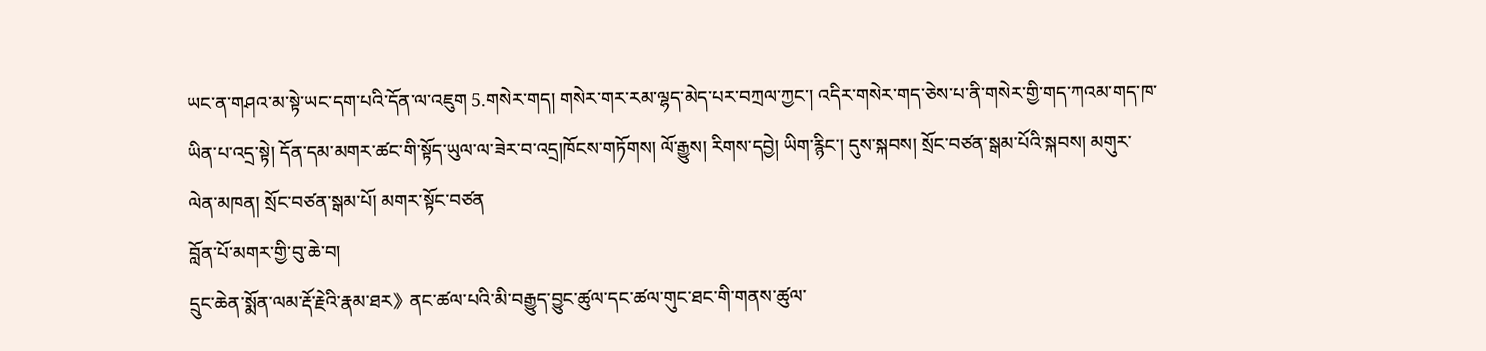ཡང་ན་གཤའ་མ་སྟེ་ཡང་དག་པའི་དོན་ལ་འཇུག 5.གསེར་གད། གསེར་གར་རམ་ལྷད་མེད་པར་བཀྲལ་ཀྱང་། འདིར་གསེར་གད་ཅེས་པ་ནི་གསེར་གྱི་གད་ཀའམ་གད་ཁ་ཡིན་པ་འདྲ་སྟེ། དོན་དམ་མགར་ཚང་གི་སྟོད་ཡུལ་ལ་ཟེར་བ་འདྲ།ཁོངས་གཏོགས། ལོ་རྒྱུས། རིགས་དབྱེ། ཡིག་རྙིང་། དུས་སྐབས། སྲོང་བཙན་སྒམ་པོའི་སྐབས། མགུར་ལེན་མཁན། སྲོང་བཙན་སྒམ་པོ། མགར་སྟོང་བཙན
བློན་པོ་མགར་གྱི་བུ་ཆེ་བ།
དྲུང་ཆེན་སྨོན་ལམ་རྡོ་རྗེའི་རྣམ་ཐར》ནང་ཚལ་པའི་མི་བརྒྱུད་བྱུང་ཚུལ་དང་ཚལ་གུང་ཐང་གི་གནས་ཚུལ་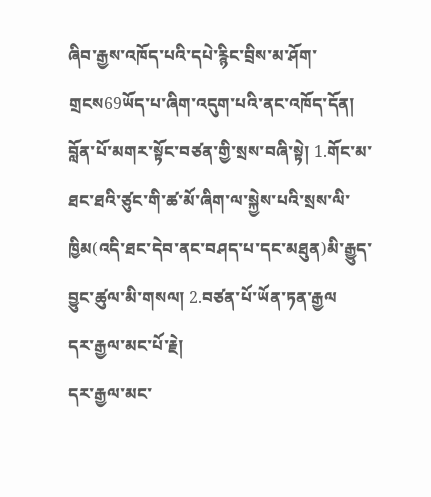ཞིབ་རྒྱས་འཁོད་པའི་དཔེ་རྙིང་བྲིས་མ་ཤོག་གྲངས69ཡོད་པ་ཞིག་འདུག་པའི་ནང་འཁོད་དོན། བློན་པོ་མགར་སྟོང་བཙན་གྱི་སྲས་བཞི་སྟེ། 1.གོང་མ་ཐང་ཐའི་ཙུང་གི་ཚ་མོ་ཞིག་ལ་སྐྱེས་པའི་སྲས་ལི་ཁྱིམ(འདི་ཐང་དེབ་ནང་བཤད་པ་དང་མཐུན)མི་རྒྱུད་བྱུང་ཚུལ་མི་གསལ། 2.བཙན་པོ་ཡོན་ཏན་རྒྱལ
དར་རྒྱལ་མང་པོ་རྗེ།
དར་རྒྱལ་མང་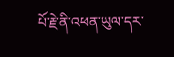པོ་རྗེ་ནི་འཕན་ཡུལ་དར་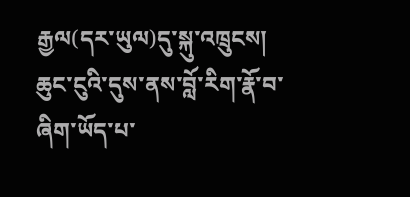རྒྱལ(དར་ཡུལ)དུ་སྐུ་འཁྲུངས། ཆུང་ངུའི་དུས་ནས་བློ་རིག་རྣོ་བ་ཞིག་ཡོད་པ་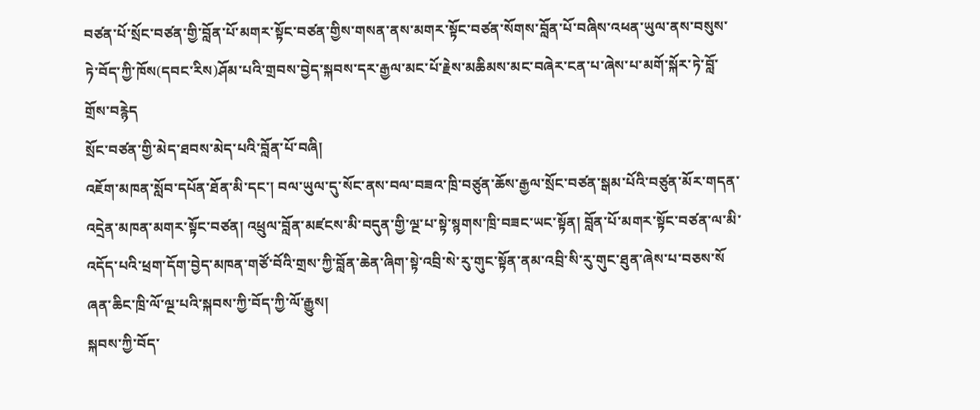བཙན་པོ་སྲོང་བཙན་གྱི་བློན་པོ་མགར་སྟོང་བཙན་གྱིས་གསན་ནས་མགར་སྟོང་བཙན་སོགས་བློན་པོ་བཞིས་འཕན་ཡུལ་ནས་བསུས་ཏེ་བོད་ཀྱི་ཁོས(དབང་རིས)ཤོམ་པའི་གྲབས་བྱེད་སྐབས་དར་རྒྱལ་མང་པོ་རྗེས་མཆིམས་མང་བཞེར་ངན་པ་ཞེས་པ་མགོ་སྐོར་ཏེ་བློ་གྲོས་བརྙེད
སྲོང་བཙན་གྱི་མེད་ཐབས་མེད་པའི་བློན་པོ་བཞི།
འཇོག་མཁན་སློབ་དཔོན་ཐོན་མི་དང་། བལ་ཡུལ་དུ་སོང་ནས་བལ་བཟའ་ཁྲི་བཙུན་ཆོས་རྒྱལ་སྲོང་བཙན་སྒམ་པོའི་བཙུན་མོར་གདན་འདྲེན་མཁན་མགར་སྟོང་བཙན། འཕྲུལ་བློན་མཛངས་མི་བདུན་གྱི་ལྔ་པ་སྟེ་སྙགས་ཁྲི་བཟང་ཡང་སྟོན། བློན་པོ་མགར་སྟོང་བཙན་ལ་མི་འདོད་པའི་ཕྲག་དོག་བྱེད་མཁན་གཙོ་བོའི་གྲས་ཀྱི་བློན་ཆེན་ཞིག་སྟེ་འབྲི་སེ་རུ་གུང་སྟོན་ནམ་འབྲི་སི་རུ་གུང་ཐུན་ཞེས་པ་བཅས་སོ
ཞན་ཆིང་ཁྲི་ལོ་ལྔ་པའི་སྐབས་ཀྱི་བོད་ཀྱི་ལོ་རྒྱུས།
སྐབས་ཀྱི་བོད་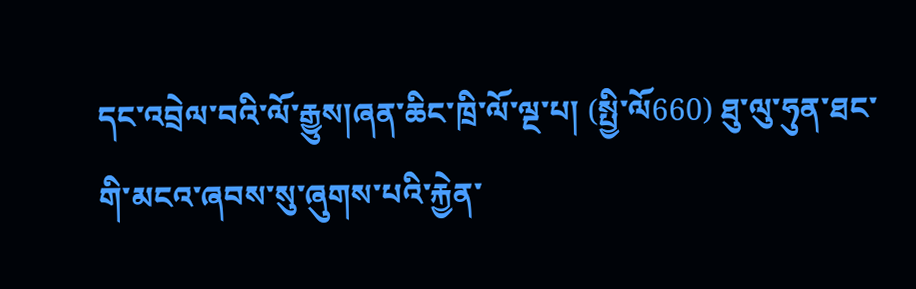དང་འབྲེལ་བའི་ལོ་རྒྱུས།ཞན་ཆིང་ཁྲི་ལོ་ལྔ་པ། (སྤྱི་ལོ660) ཐུ་ལུ་ཧུན་ཐང་གི་མངའ་ཞབས་སུ་ཞུགས་པའི་རྐྱེན་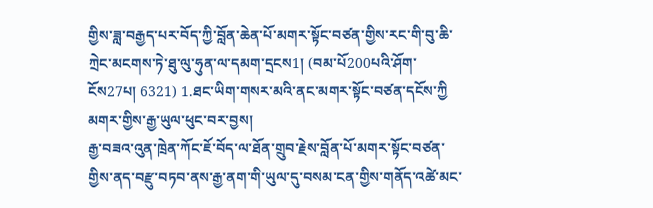གྱིས་ཟླ་བརྒྱད་པར་བོད་ཀྱི་བློན་ཆེན་པོ་མགར་སྟོང་བཙན་གྱིས་རང་གི་བུ་ཆི་ཀྲེང་མངགས་ཏེ་ཐུ་ལུ་ཧུན་ལ་དམག་དྲངས1། (བམ་པོ200པའི་ཤོག་ངོས27པ། 6321) 1.ཐང་ཡིག་གསར་མའི་ནང་མགར་སྟོང་བཙན་དངོས་ཀྱི
མགར་གྱིས་རྒྱ་ཡུལ་ཕུང་བར་བྱས།
རྒྱ་བཟའ་འུན་ཁྲེན་ཀོང་ཇོ་བོད་ལ་ཐོན་གྲུབ་རྗེས་བློན་པོ་མགར་སྟོང་བཙན་གྱིས་ནད་བརྫུ་བཏབ་ནས་རྒྱ་ནག་གི་ཡུལ་དུ་བསམ་ངན་གྱིས་གནོད་འཚེ་མང་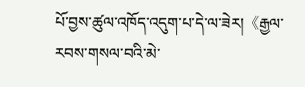པོ་བྱས་ཚུལ་འཁོད་འདུག་པ་དེ་ལ་ཟེར།《རྒྱལ་རབས་གསལ་བའི་མེ་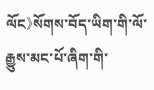ལོང》སོགས་བོད་ཡིག་གི་ལོ་རྒྱུས་མང་པོ་ཞིག་གི་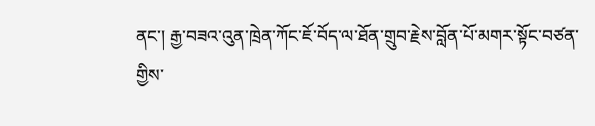ནང་། རྒྱ་བཟའ་འུན་ཁྲེན་ཀོང་ཇོ་བོད་ལ་ཐོན་གྲུབ་རྗེས་བློན་པོ་མགར་སྟོང་བཙན་གྱིས་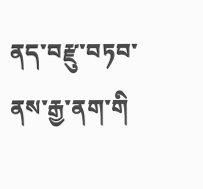ནད་བརྫུ་བཏབ་ནས་རྒྱ་ནག་གི